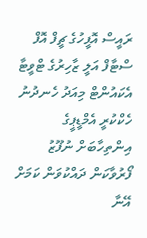ރައީސް އޮފީހުގެ ޗީފް އޮފް ސްޓާފް އަލީ ޒާހިރުގެ ޓްވީޓާ އެކައުންޓް މިއަދު ހެނދުނު ހެކްކުރީ އެމްޑީޕީގެ އިންތިހާބަށް ނުފޫޒު ފޯރުވާކަން ދައްކުވަން ކަމަށް އޭނާ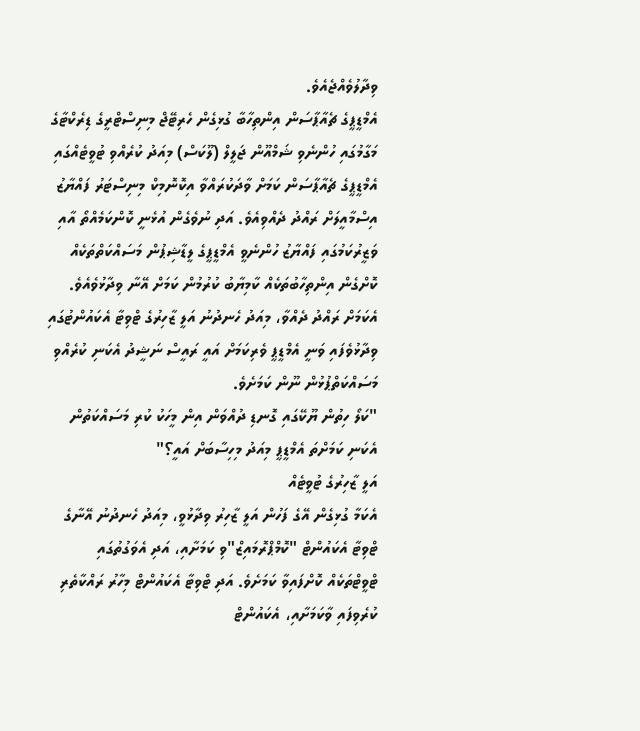ވިދާލުވެއްޖެއެވެ.
އެމްޑީޕީގެ ޗެއާޕާސަން އިންތިހާބާ ގުޅިގެން ހެރިޓޭޖް މިނިސްޓްރީގެ ޑިރެކްޓާގެ މަގާމުގައި ހުންނެވި ޝަމްއޫން ޖަލީލް (ލޫކަސް) މިއަދު ކުރެއްވި ޓުވީޓެއްގައި އެމްޑީޕީގެ ޗެއާޕާސަން ކަމަށް ވާދަކުރައްވާ އިކޮނޮމިކް މިނިސްޓަރު ފައްޔާޒު އިސްމާއީލަށް ރައްދު ދެއްވިއެވެ. އަދި ނުވެގެން އުޅެނީ ކޮންކަމެއްތޯ އާއި ވަޒީރުކަމުގައި ފައްޔާޒު ހުންނެވީ އެމްޑީޕީގެ ލީޑާޝިޕުން މަސައްކަތްތަކެއް ކޮށްގެން އިންތިހާބުތަކެއް ކާމިޔާބު ކުރުމުން ކަމަށް އޭނާ ވިދާޅުވެއެވެ.
އެކަމަށް ރައްދު ދެއްވާ، މިއަދު ހެނދުނު އަލީ ޒާހިރުގެ ޓްވިޓާ އެކައުންޓުގައި ވިދާޅުވެފައި ވަނީ އެމްޑީޕީ ވެރިކަމަށް އައީ ރައީސް ނަޝީދު އެކަނި ކުރެއްވި މަސައްކަތްޕުޅުން ނޫން ކަމަށެވެ.
"ކަލޯ ހިތުން ޔޫކޭގައި ގޮނޑި ދުއްވަން އިން މީހަކު ކުރި މަސައްކަތުން އެކަނި ކަމަށްތަ އެމްޑީޕީ މިއަދު މިހިސާބަށް އައީ؟"
އަލީ ޒާހިރުގެ ޓުވީޓެއް
އެކަމާ ގުޅިގެން އޭގެ ފަހުން އަލީ ޒާހިރު ވިދާޅުވީ، މިއަދު ހެނދުނު އޭނާގެ ޓްވިޓާ އެކައުންޓް "ކޮމްޕްރޮމައިޒް"ވި ކަމަށާއި، އަދި އެވަގުތުގައި ޓްވީޓްތަކެއް ކޮށްފައިވާ ކަމަށެވެ. އަދި ޓްވިޓާ އެކައުންޓް މިހާރު ރައްކާތެރި ކުރެވިފައި ވާކަމަށާއި، އެކައުންޓް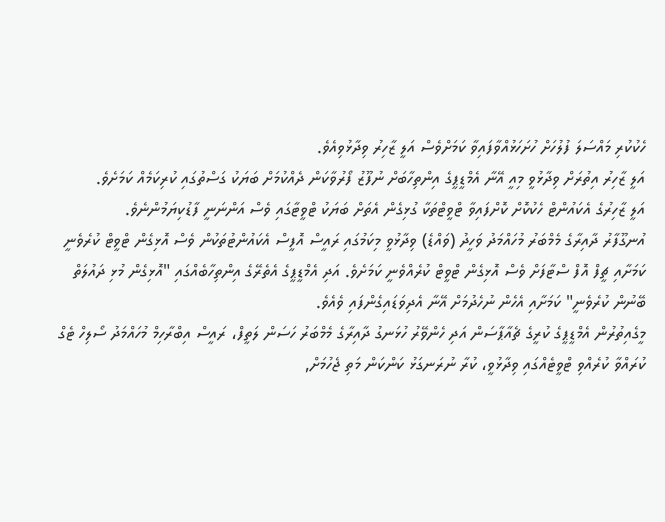ހެކުކުރި މައްސަލަ ފުލުހަށް ހުށަހަޅުއްވާފައިވާ ކަމަށްވެސް އަލީ ޒާހިރު ވިދާޅުވިއެވެ.
އަލީ ޒާހިރު އިތުރަށް ވިދާޅުވީ މިއީ އޭނާ އެމްޑީޕީގެ އިންތިހާބަށް ނުފޫޒު ފޯރުވާކަން ދެއްކުމަށް ބަޔަކު ގަސްތުގައި ކުރިކަމެއް ކަމަށެވެ.
އަލީ ޒާހިރުގެ އެކައުންޓް ހެކުކޮށް ކޮށްފައިވާ ޓްވީޓްތަކާ ގުޅިގެން އެތަށް ބަޔަކު ޓްވީޓާގައި ވެސް އަންނަނީ ފާޑުކިޔަމުންނެވެ.
އުނގޫފާރު ދާއިރާގެ މެމްބަރު މުހައްމަދު ވަހީދު (ވައްޑެ) ވިދާޅުވީ މިކަމުގައި ރައީސް އޮފީސް އެކައުންޓުތަކުން ވެސް އޮޅިގެން ޓްވީޓް ކުރެވެނީ ކަމަށާއި ޗީފް އޮފް ސްޓާފަށް ވެސް އޮޅިގެން ޓްވީޓް ކުރެއްވެނީ ކަމަށެވެ. އަދި އެމްޑީޕީގެ އެތެރޭގެ އިންތިހާބެއްގައި "އޮޅިގެން މުޅި ދައުލަތް ބޭނުން ކުރެވެނީ" ކަމަށާއި އެހެން ނުހެދުމަށް އޭނާ އެދިވަޑައިގެންފައި ވެއެވެ.
މީގެއިތުރުން އެމްޑީޕީގެ ކުރީގެ ޗެއާޕާސަން އަދި ހެންވޭރު ހުޅަނގު ދާއިރާގެ މެމްބަރު ހަސަން ލަތީފް، ރައީސް އިބްރާހިމް މުހައްމަދު ސޯލިހް ޓެގް ކުރައްވާ ކުރެއްވި ޓްވީޓެއްގައި ވިދާޅުވީ، ކުރާ ނުރަނގަޅު ކަންކަން މަތި ޖެހުމަށް,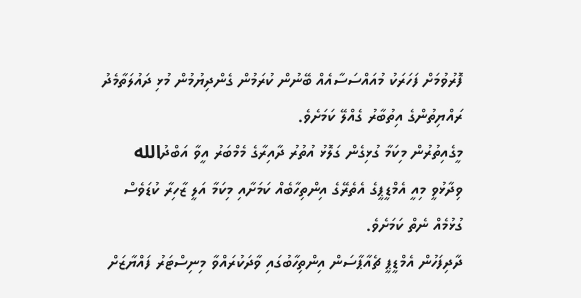ފޮރުވުމަށް ފަހަރަކު މުއައްސަސާއެއް ބޭނުން ކުރަމުން ގެންދިޔުމުން މުޅި ދައުލަތާމެދު ރައްޔިތުންގެ އިތުބާރު ގެއްލޭ ކަމަށެވެ.
މީގެއިތުރުން މިކަމާ ގުޅިގެން ގަލޮޅު އުތުރު ދާއިރާގެ މެމްބަރު އީވާ އަބްދުالله ވިދާޅުވީ މިއީ އެމްޑީޕީގެ އެތެރޭގެ އިންތިހާބެއް ކަމަށާއި މިކަމާ އަލީ ޒާހިރާ ކުޑަވެސް ގުޅުމެއް ނެތް ކަމަށެވެ.
ދާދިފަހުން އެމްޑީޕީ ޗެއާޕާސަން އިންތިހާބުގައި ވާދަކުރައްވާ މިނިސްޓަރު ފައްޔާޒަށް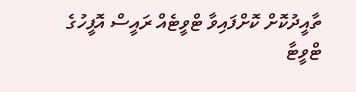ތާއީދުކޮށް ކޮށްފައިވާ ޓްވީޓެއް ރައީސް އޮފީހުގެ ޓްވީޓާ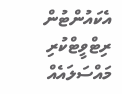އެކައުންޓުން ރިޓްވީޓްކުރި މައްސަލައެއް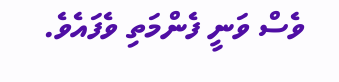ވެސް ވަނީ ފެންމަތި ވެފައެވެ.